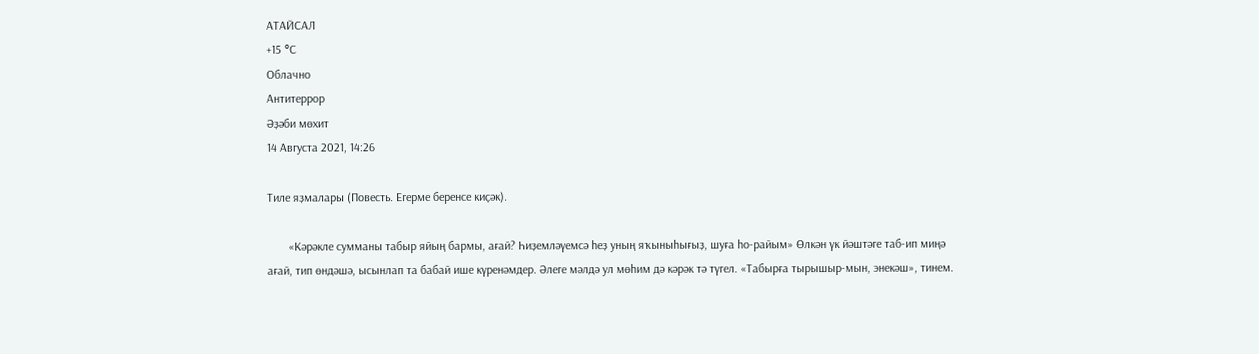АТАЙСАЛ
+15 °С
Облачно
Антитеррор
Әҙәби мѳхит
14 Августа 2021, 14:26

Тиле яҙмалары (Повесть. Егерме беренсе киҫәк).

       «Кәрәкле сумманы табыр яйың бармы, ағай? Һиҙемләүемсә һеҙ уның яҡыныһығыҙ, шуға һо-райым» Өлкән үк йәштәге таб-ип миңә ағай, тип өндәшә, ысынлап та бабай ише күренәмдер. Әлеге мәлдә ул мөһим дә кәрәк тә түгел. «Табырға тырышыр-мын, энекәш», тинем.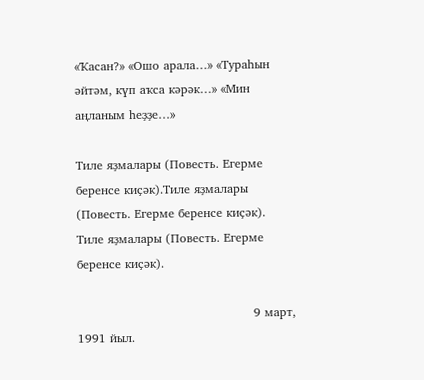«Ҡасан?» «Ошо арала…» «Тураһын әйтәм, күп аҡса кәрәк…» «Мин аңланым һеҙҙе…»

Тиле яҙмалары (Повесть. Егерме беренсе киҫәк).Тиле яҙмалары (Повесть. Егерме беренсе киҫәк).
Тиле яҙмалары (Повесть. Егерме беренсе киҫәк).

                                            9 март, 1991 йыл.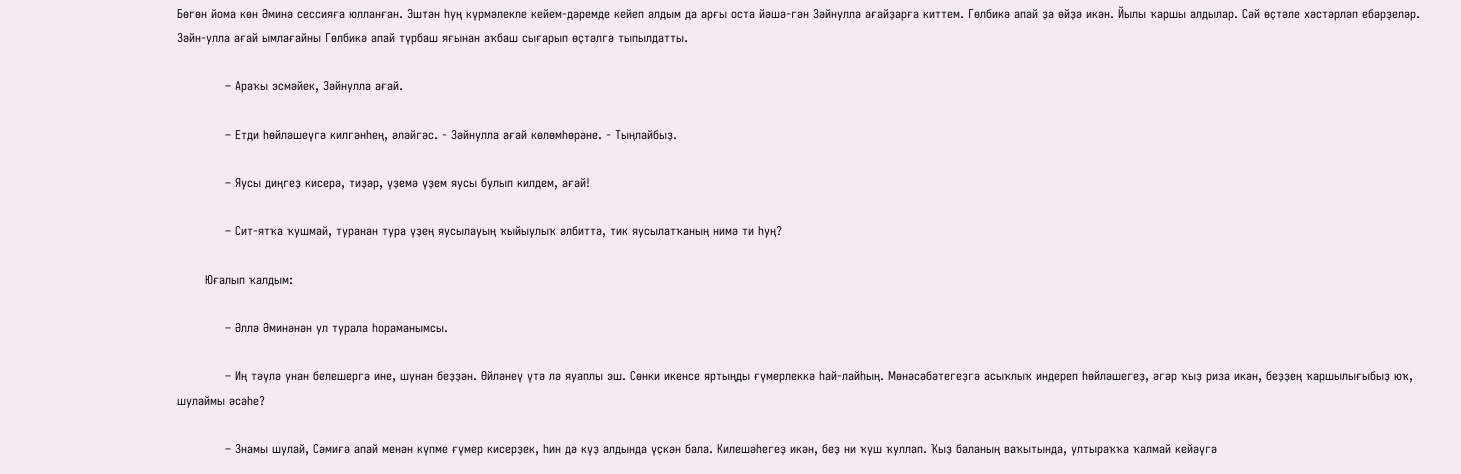Бөгөн йома көн Әминә сессияға юлланған. Эштән һуң күрмәлекле кейем-дәремде кейеп алдым да арғы оста йәшә-гән Зәйнулла ағайҙарға киттем. Гөлбикә апай ҙа өйҙә икән. Йылы ҡаршы алдылар. Сәй өҫтәле хәстәрләп ебәрҙеләр. Зәйн-улла ағай ымлағайны Гөлбикә апай түрбаш яғынан аҡбаш сығарып өҫтәлгә тыпылдатты.

            – Араҡы эсмәйек, Зәйнулла ағай.

            – Етди һөйләшеүгә килгәнһең, әләйгәс. - Зәйнулла ағай көлөмһөрәне. - Тыңлайбыҙ.

            – Яусы диңгеҙ кисерә, тиҙәр, үҙемә үҙем яусы булып килдем, ағай!

            – Сит-ятҡа ҡушмай, туранан тура үҙең яусылауың ҡыйыулыҡ әлбиттә, тик яусылатҡаның нимә ти һуң?

       Юғалып ҡалдым:

            – Әллә Әминәнән ул турала һораманымсы.

            – Иң тәүлә унан белешергә ине, шунан беҙҙән. Өйләнеү үтә лә яуаплы эш. Сөнки икенсе яртыңды ғүмерлеккә һай-лайһың. Мөнәсәбәтегеҙгә асыҡлыҡ индереп һөйләшегеҙ, әгәр ҡыҙ риза икән, беҙҙең ҡаршылығыбыҙ юҡ, шулаймы әсәһе?

            – Знамы шулай, Сәмиғә апай менән күпме ғүмер кисерҙек, һин дә күҙ алдында үҫкән бала. Килешәһегеҙ икән, беҙ ни ҡуш ҡуллап. Ҡыҙ баланың ваҡытында, ултыраҡҡа ҡалмай кейәүгә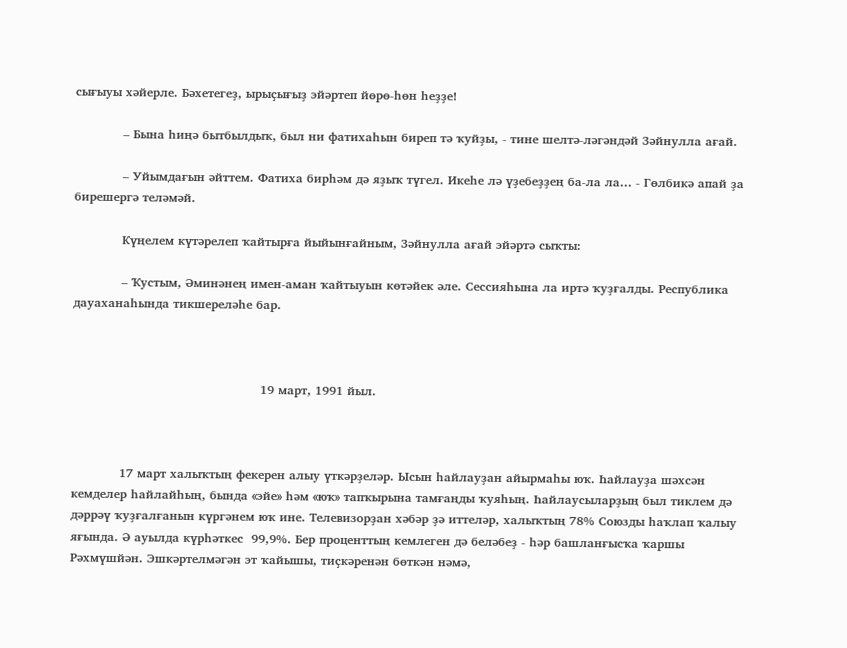сығыуы хәйерле. Бәхетегеҙ, ырыҫығыҙ эйәртеп йөрө-һөн һеҙҙе!

            – Бына һиңә бытбылдыҡ, был ни фатихаһын биреп тә ҡуйҙы, - тине шелтә-ләгәндәй Зәйнулла ағай.

            – Уйымдағын әйттем. Фатиха бирһәм дә яҙыҡ түгел. Икеһе лә үҙебеҙҙең ба-ла ла… - Гөлбикә апай ҙа бирешергә теләмәй.

            Күңелем күтәрелеп ҡайтырға йыйынғайным, Зәйнулла ағай эйәртә сыҡты:

            – Ҡустым, Әминәнең имен-аман ҡайтыуын көтәйек әле. Сессияһына ла иртә ҡуҙғалды. Республика дауаханаһында тикшереләһе бар.



                                               19 март, 1991 йыл.



            17 март халыҡтың фекерен алыу үткәрҙеләр. Ысын һайлауҙан айырмаһы юҡ. Һайлауҙа шәхсән кемделер һайлайһың, бында «эйе» һәм «юҡ» тапҡырына тамғаңды ҡуяһың. Һайлаусыларҙың был тиклем дә дәррәү ҡуҙғалғанын күргәнем юҡ ине. Телевизорҙан хәбәр ҙә иттеләр, халыҡтың 78% Союзды һаҡлап ҡалыу яғында. Ә ауылда күрһәткес  99,9%. Бер проценттың кемлеген дә беләбеҙ - һәр башланғысҡа ҡаршы Рәхмүшйән. Эшкәртелмәгән эт ҡайышы, тиҫкәренән бөткән нәмә,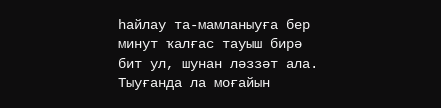һайлау та-мамланыуға бер минут ҡалғас тауыш бирә бит ул, шунан ләззәт ала. Тыуғанда ла моғайын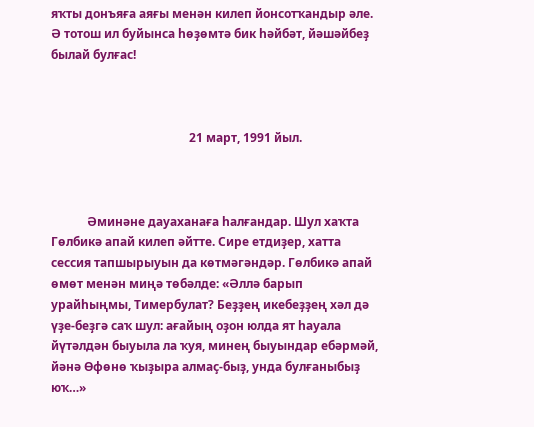яҡты донъяға аяғы менән килеп йонсотҡандыр әле. Ә тотош ил буйынса һөҙөмтә бик һәйбәт, йәшәйбеҙ былай булғас!



                                              21 март, 1991 йыл.



            Әминәне дауаханаға һалғандар. Шул хаҡта Гөлбикә апай килеп әйтте. Сире етдиҙер, хатта сессия тапшырыуын да көтмәгәндәр. Гөлбикә апай өмөт менән миңә төбәлде: «Әллә барып урайһыңмы, Тимербулат? Беҙҙең икебеҙҙең хәл дә үҙе-беҙгә саҡ шул: ағайың оҙон юлда ят һауала йүтәлдән быуыла ла ҡуя, минең быуындар ебәрмәй, йәнә Өфөнө ҡыҙыра алмаҫ-быҙ, унда булғаныбыҙ юҡ…»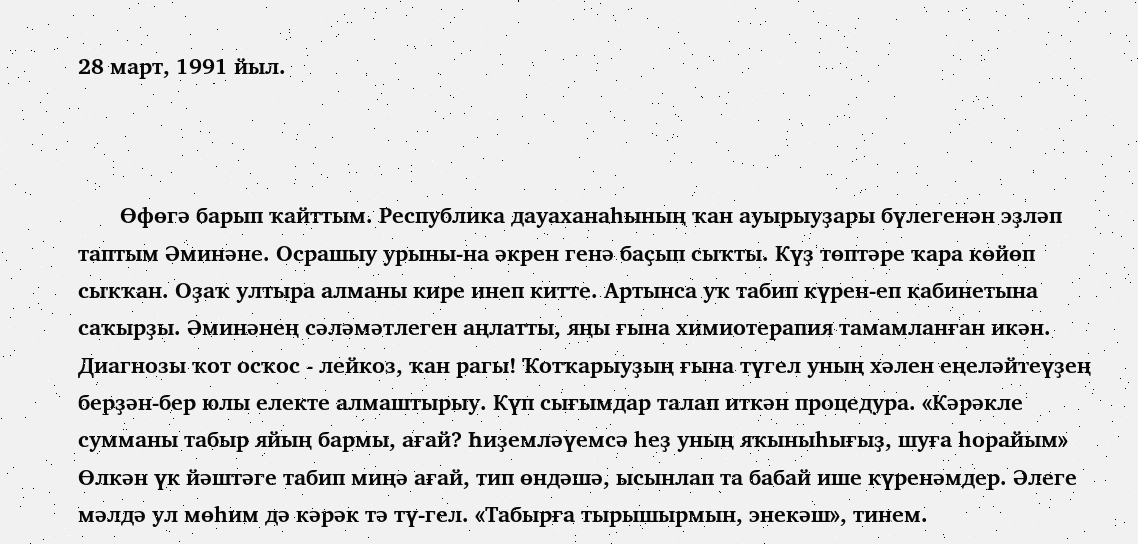28 март, 1991 йыл.



       Өфөгә барып ҡайттым. Республика дауаханаһының ҡан ауырыуҙары бүлегенән эҙләп таптым Әминәне. Осрашыу урыны-на әкрен генә баҫып сыҡты. Күҙ төптәре ҡара көйөп сыҡҡан. Оҙаҡ ултыра алманы кире инеп китте. Артынса уҡ табип күрен-еп кабинетына саҡырҙы. Әминәнең сәләмәтлеген аңлатты, яңы ғына химиотерапия тамамланған икән. Диагнозы ҡот осҡос - лейкоз, ҡан рагы! Ҡотҡарыуҙың ғына түгел уның хәлен еңеләйтеүҙең берҙән-бер юлы електе алмаштырыу. Күп сығымдар талап иткән процедура. «Кәрәкле сумманы табыр яйың бармы, ағай? Һиҙемләүемсә һеҙ уның яҡыныһығыҙ, шуға һорайым» Өлкән үк йәштәге табип миңә ағай, тип өндәшә, ысынлап та бабай ише күренәмдер. Әлеге мәлдә ул мөһим дә кәрәк тә тү-гел. «Табырға тырышырмын, энекәш», тинем.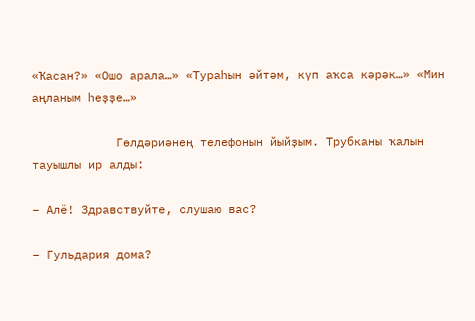«Ҡасан?» «Ошо арала…» «Тураһын әйтәм, күп аҡса кәрәк…» «Мин аңланым һеҙҙе…»

            Гөлдәриәнең телефонын йыйҙым. Трубканы ҡалын тауышлы ир алды:

– Алё! Здравствуйте, слушаю вас?

– Гульдария дома?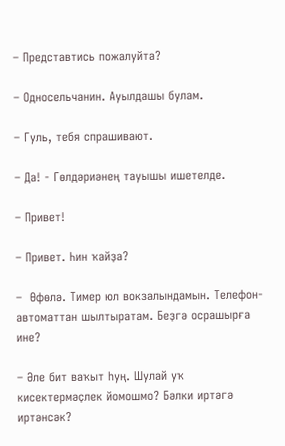– Представтись пожалуйта?

– Односельчанин. Ауылдашы булам.

– Гуль, тебя спрашивают.

– Да! - Гөлдәриәнең тауышы ишетелде.

– Привет!

– Привет. Һин ҡайҙа?

–  Өфөлә. Тимер юл вокзалындамын. Телефон-автоматтан шылтыратам. Беҙгә осрашырға ине?

– Әле бит ваҡыт һуң. Шулай уҡ кисектермәҫлек йомошмо? Бәлки иртәгә иртәнсәк?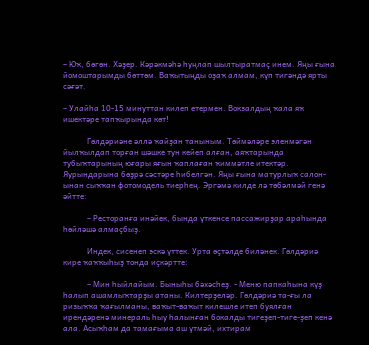– Юҡ, бөгөн. Хәҙер. Кәрәкмәһә һуңлап шылтыратмаҫ инем. Яңы ғына йомоштарымды бөттөм. Ваҡытыңды оҙаҡ алмам, күп тигәндә ярты сәғәт.

– Улайһа 10-15 минуттан килеп етермен. Вокзалдың ҡала яҡ ишектәре тапҡырында көт!

            Гөлдәриәне әллә ҡайҙан таныным. Төймәләре эленмәгән йылҡылдап торған шәшке тун кейеп алған, аяҡтарында тубыҡтарының юғары яғын ҡаплаған ҡиммәтле итектәр. Яурындарына бөҙрә сәстәре һибелгән. Яңы ғына матурлыҡ салон-ынан сыҡҡан фотомодель тиерһең. Эргәмә килде лә төбәлмәй генә әйтте:

            – Ресторанға инәйек, бында үткенсе пассажирҙар араһында һөйләшә алмаҫбыҙ.

            Индек, сисенеп эскә үттек. Урта өҫтәлде биләнек. Гөлдәриә кире ҡаҡҡыһыҙ тонда иҫкәртте:

            – Мин һыйлайым. Быныһы бәхәсһеҙ. - Меню папкаһына күҙ һалып ашамлыҡтарҙы атаны. Килтерҙеләр. Гөлдәриә та-ғы ла ризыҡҡа ҡағылманы, ваҡыт-ваҡыт килешле итеп буялған ирендәренә минераль һыу һалынған бокалды тигеҙеп-тиге-ҙеп кенә ала. Асыҡһам да тамағыма аш үтмәй, ихтирам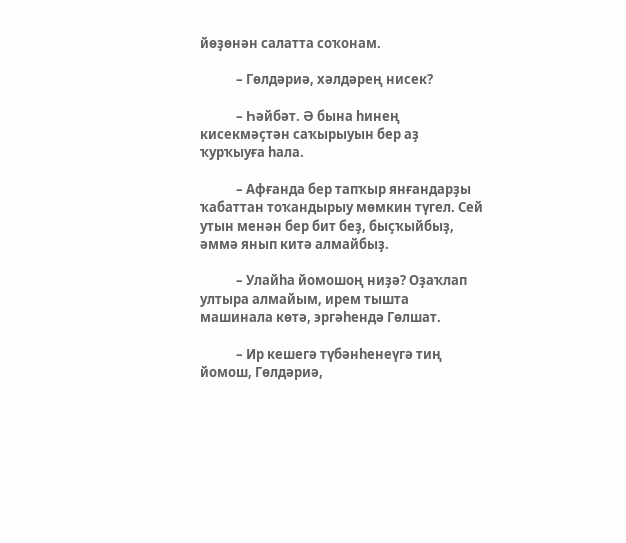йөҙөнән салатта соҡонам.

            – Гөлдәриә, хәлдәрең нисек?

            – Һәйбәт. Ә бына һинең кисекмәҫтән саҡырыуын бер аҙ ҡурҡыуға һала.

            – Афғанда бер тапҡыр янғандарҙы ҡабаттан тоҡандырыу мөмкин түгел. Сей утын менән бер бит беҙ, быҫҡыйбыҙ, әммә янып китә алмайбыҙ.

            – Улайһа йомошоң ниҙә? Оҙаҡлап ултыра алмайым, ирем тышта машинала көтә, эргәһендә Гөлшат.

            – Ир кешегә түбәнһенеүгә тиң йомош, Гөлдәриә,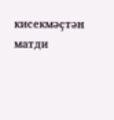кисекмәҫтән матди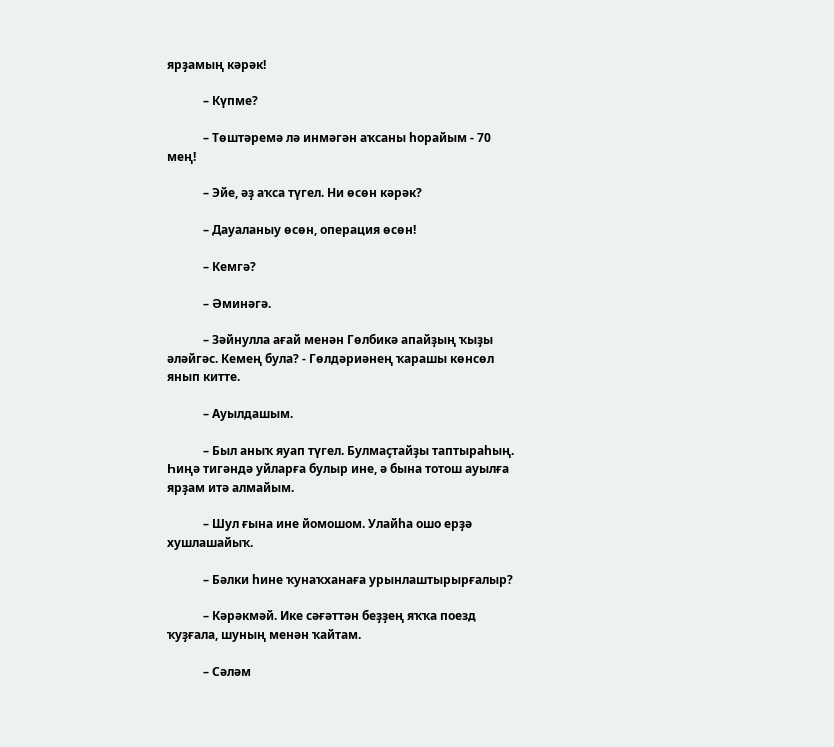ярҙамың кәрәк!

            – Күпме?

            – Төштәремә лә инмәгән аҡсаны һорайым - 70 мең!

            – Эйе, әҙ аҡса түгел. Ни өсөн кәрәк?

            – Дауаланыу өсөн, операция өсөн!

            – Кемгә?

            – Әминәгә.

            – Зәйнулла ағай менән Гөлбикә апайҙың ҡыҙы әләйгәс. Кемең була? - Гөлдәриәнең ҡарашы көнсөл янып китте.

            – Ауылдашым.

            – Был аныҡ яуап түгел. Булмаҫтайҙы таптыраһың. Һиңә тигәндә уйларға булыр ине, ә бына тотош ауылға ярҙам итә алмайым.

            – Шул ғына ине йомошом. Улайһа ошо ерҙә хушлашайыҡ.

            – Бәлки һине ҡунаҡханаға урынлаштырырғалыр?

            – Кәрәкмәй. Ике сәғәттән беҙҙең яҡҡа поезд ҡуҙғала, шуның менән ҡайтам.

            – Сәләм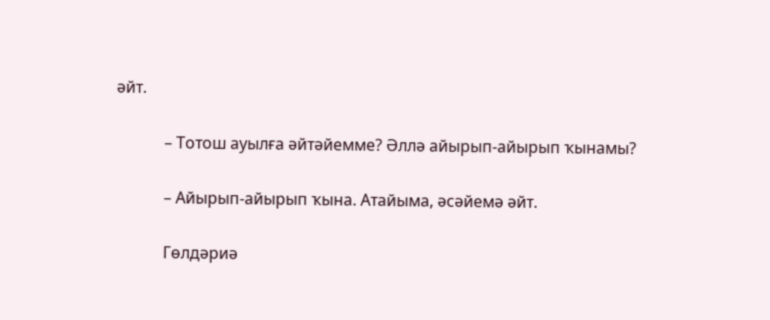әйт.

            – Тотош ауылға әйтәйемме? Әллә айырып-айырып ҡынамы?

            – Айырып-айырып ҡына. Атайыма, әсәйемә әйт.

            Гөлдәриә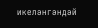икеләнгәндәй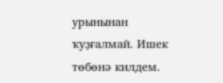урынынан ҡуҙғалмай. Ишек төбөнә килдем.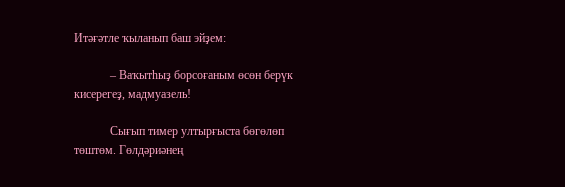Итәғәтле ҡыланып баш эйҙем:

            – Ваҡытһыҙ борсоғаным өсөн берүк кисерегеҙ, мадмуазель!

            Сығып тимер ултырғыста бөгөлөп төштөм. Гөлдәриәнең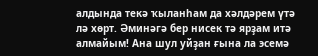алдында текә ҡыланһам да хәлдәрем үтә лә хөрт. Әминәгә бер нисек тә ярҙам итә алмайым! Ана шул уйҙан ғына ла эсемә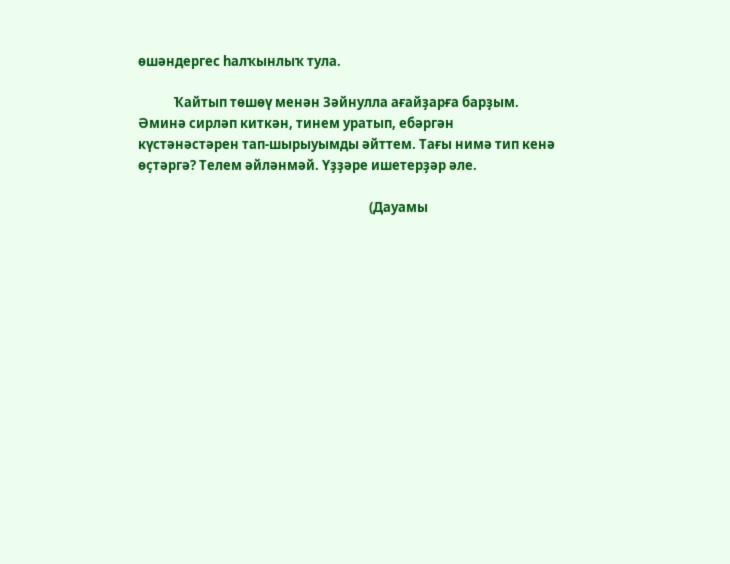өшәндергес һалҡынлыҡ тула.

            Ҡайтып төшөү менән Зәйнулла ағайҙарға барҙым. Әминә сирләп киткән, тинем уратып, ебәргән күстәнәстәрен тап-шырыуымды әйттем. Тағы нимә тип кенә өҫтәргә? Телем әйләнмәй. Үҙҙәре ишетерҙәр әле.

                                                                             (Дауамы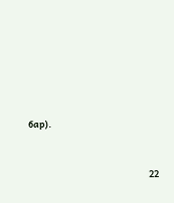бар).



                                                            22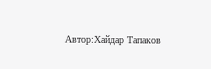Автор:Хайдар Тапаков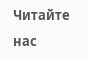Читайте нас